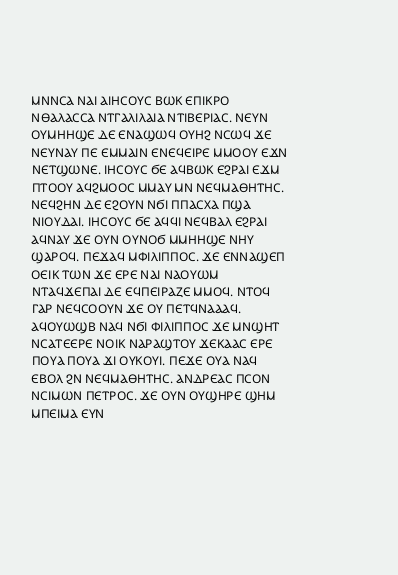ⲘⲚⲚⲤⲀ ⲚⲀⲒ ⲀⲒⲎⲤⲞⲨⲤ ⲂⲰⲔ ⲈⲠⲒⲔⲢⲞ ⲚⲐⲀⲖⲀⲤⲤⲀ ⲚⲦⲄⲀⲖⲒⲖⲀⲒⲀ ⲚⲦⲒⲂⲈⲢⲒⲀⲤ. ⲚⲈⲨⲚ ⲞⲨⲘⲎⲎϢⲈ ⲆⲈ ⲈⲚⲀϢⲰϤ ⲞⲨⲎϨ ⲚⲤⲰϤ ϪⲈ ⲚⲈⲨⲚⲀⲨ ⲠⲈ ⲈⲘⲘⲀⲒⲚ ⲈⲚⲈϤⲈⲒⲢⲈ ⲘⲘⲞⲞⲨ ⲈϪⲚ ⲚⲈⲦϢⲰⲚⲈ. ⲒⲎⲤⲞⲨⲤ ϬⲈ ⲀϤⲂⲰⲔ ⲈϨⲢⲀⲒ ⲈϪⲘ ⲠⲦⲞⲞⲨ ⲀϤϨⲘⲞⲞⲤ ⲘⲘⲀⲨ ⲘⲚ ⲚⲈϤⲘⲀⲐⲎⲦⲎⲤ. ⲚⲈϤϨⲎⲚ ⲆⲈ ⲈϨⲞⲨⲚ ⲚϬⲒ ⲠⲠⲀⲤⲬⲀ ⲠϢⲀ ⲚⲒⲞⲨⲆⲀⲒ. ⲒⲎⲤⲞⲨⲤ ϬⲈ ⲀϤϤⲒ ⲚⲈϤⲂⲀⲖ ⲈϨⲢⲀⲒ ⲀϤⲚⲀⲨ ϪⲈ ⲞⲨⲚ ⲞⲨⲚⲞϬ ⲘⲘⲎⲎϢⲈ ⲚⲎⲨ ϢⲀⲢⲞϤ. ⲠⲈϪⲀϤ ⲘⲪⲒⲖⲒⲠⲠⲞⲤ. ϪⲈ ⲈⲚⲚⲀϢⲈⲠ ⲞⲈⲒⲔ ⲦⲰⲚ ϪⲈ ⲈⲢⲈ ⲚⲀⲒ ⲚⲀⲞⲨⲰⲘ ⲚⲦⲀϤϪⲈⲠⲀⲒ ⲆⲈ ⲈϤⲠⲈⲒⲢⲀⲌⲈ ⲘⲘⲞϤ. ⲚⲦⲞϤ ⲄⲀⲢ ⲚⲈϤⲤⲞⲞⲨⲚ ϪⲈ ⲞⲨ ⲠⲈⲦϤⲚⲀⲀⲀϤ. ⲀϤⲞⲨⲰϢⲂ ⲚⲀϤ ⲚϬⲒ ⲪⲒⲖⲒⲠⲠⲞⲤ ϪⲈ ⲘⲚϢⲎⲦ ⲚⲤⲀⲦⲈⲈⲢⲈ ⲚⲞⲒⲔ ⲚⲀⲢⲀϢⲦⲞⲨ ϪⲈⲔⲀⲀⲤ ⲈⲢⲈ ⲠⲞⲨⲀ ⲠⲞⲨⲀ ϪⲒ ⲞⲨⲔⲞⲨⲒ. ⲠⲈϪⲈ ⲞⲨⲀ ⲚⲀϤ ⲈⲂⲞⲖ ϨⲚ ⲚⲈϤⲘⲀⲐⲎⲦⲎⲤ. ⲀⲚⲆⲢⲈⲀⲤ ⲠⲤⲞⲚ ⲚⲤⲒⲘⲰⲚ ⲠⲈⲦⲢⲞⲤ. ϪⲈ ⲞⲨⲚ ⲞⲨϢⲎⲢⲈ ϢⲎⲘ ⲘⲠⲈⲒⲘⲀ ⲈⲨⲚ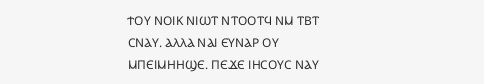ϮⲞⲨ ⲚⲞⲒⲔ ⲚⲒⲰⲦ ⲚⲦⲞⲞⲦϤ ⲚⲘ ⲦⲂⲦ ⲤⲚⲀⲨ. ⲀⲖⲖⲀ ⲚⲀⲒ ⲈⲨⲚⲀⲢ ⲞⲨ ⲘⲠⲈⲒⲘⲎⲎϢⲈ. ⲠⲈϪⲈ ⲒⲎⲤⲞⲨⲤ ⲚⲀⲨ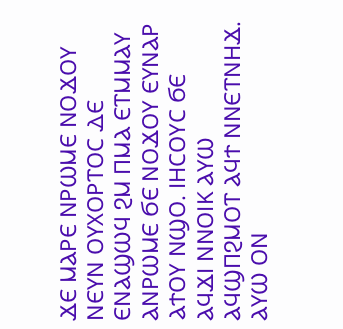ϪⲈ ⲘⲀⲢⲈ ⲚⲢⲰⲘⲈ ⲚⲞϪⲞⲨ ⲚⲈⲨⲚ ⲞⲨⲬⲞⲢⲦⲞⲤ ⲆⲈ ⲈⲚⲀϢⲰϤ ϨⲘ ⲠⲘⲀ ⲈⲦⲘⲘⲀⲨ ⲀⲚⲢⲰⲘⲈ ϬⲈ ⲚⲞϪⲞⲨ ⲈⲨⲚⲀⲢ ⲀϮⲞⲨ ⲚϢⲞ. ⲒⲎⲤⲞⲨⲤ ϬⲈ ⲀϤϪⲒ ⲚⲚⲞⲒⲔ ⲀⲨⲰ ⲀϤϢⲠϨⲘⲞⲦ ⲀϤϮ ⲚⲚⲈⲦⲚⲎϪ. ⲀⲨⲰ ⲞⲚ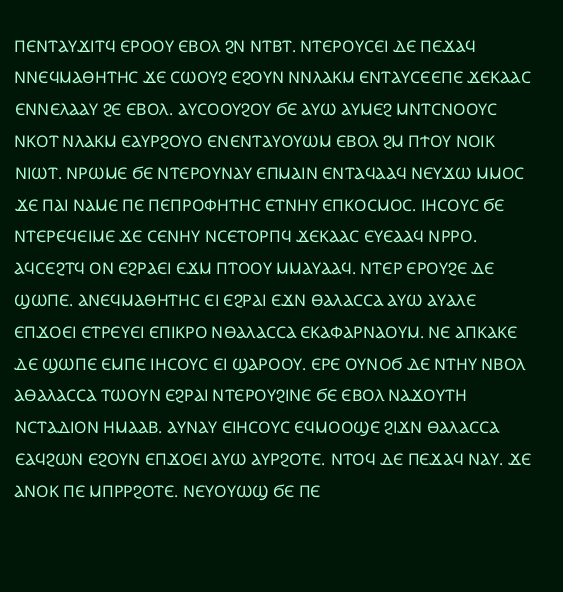ⲠⲈⲚⲦⲀⲨϪⲒⲦϤ ⲈⲢⲞⲞⲨ ⲈⲂⲞⲖ ϨⲚ ⲚⲦⲂⲦ. ⲚⲦⲈⲢⲞⲨⲤⲈⲒ ⲆⲈ ⲠⲈϪⲀϤ ⲚⲚⲈϤⲘⲀⲐⲎⲦⲎⲤ ϪⲈ ⲤⲰⲞⲨϨ ⲈϨⲞⲨⲚ ⲚⲚⲖⲀⲔⲘ ⲈⲚⲦⲀⲨⲤⲈⲈⲠⲈ ϪⲈⲔⲀⲀⲤ ⲈⲚⲚⲈⲖⲀⲀⲨ ϨⲈ ⲈⲂⲞⲖ. ⲀⲨⲤⲞⲞⲨϨⲞⲨ ϬⲈ ⲀⲨⲰ ⲀⲨⲘⲈϨ ⲘⲚⲦⲤⲚⲞⲞⲨⲤ ⲚⲔⲞⲦ ⲚⲖⲀⲔⲘ ⲈⲀⲨⲢϨⲞⲨⲞ ⲈⲚⲈⲚⲦⲀⲨⲞⲨⲰⲘ ⲈⲂⲞⲖ ϨⲘ ⲠϮⲞⲨ ⲚⲞⲒⲔ ⲚⲒⲰⲦ. ⲚⲢⲰⲘⲈ ϬⲈ ⲚⲦⲈⲢⲞⲨⲚⲀⲨ ⲈⲠⲘⲀⲒⲚ ⲈⲚⲦⲀϤⲀⲀϤ ⲚⲈⲨϪⲰ ⲘⲘⲞⲤ ϪⲈ ⲠⲀⲒ ⲚⲀⲘⲈ ⲠⲈ ⲠⲈⲠⲢⲞⲪⲎⲦⲎⲤ ⲈⲦⲚⲎⲨ ⲈⲠⲔⲞⲤⲘⲞⲤ. ⲒⲎⲤⲞⲨⲤ ϬⲈ ⲚⲦⲈⲢⲈϤⲈⲒⲘⲈ ϪⲈ ⲤⲈⲚⲎⲨ ⲚⲤⲈⲦⲞⲢⲠϤ ϪⲈⲔⲀⲀⲤ ⲈⲨⲈⲀⲀϤ ⲚⲢⲢⲞ. ⲀϤⲤⲈϨⲦϤ ⲞⲚ ⲈϨⲢⲀⲈⲒ ⲈϪⲘ ⲠⲦⲞⲞⲨ ⲘⲘⲀⲨⲀⲀϤ. ⲚⲦⲈⲢ ⲈⲢⲞⲨϨⲈ ⲆⲈ ϢⲰⲠⲈ. ⲀⲚⲈϤⲘⲀⲐⲎⲦⲎⲤ ⲈⲒ ⲈϨⲢⲀⲒ ⲈϪⲚ ⲐⲀⲖⲀⲤⲤⲀ ⲀⲨⲰ ⲀⲨⲀⲖⲈ ⲈⲠϪⲞⲈⲒ ⲈⲦⲢⲈⲨⲈⲒ ⲈⲠⲒⲔⲢⲞ ⲚⲐⲀⲖⲀⲤⲤⲀ ⲈⲔⲀⲪⲀⲢⲚⲀⲞⲨⲘ. ⲚⲈ ⲀⲠⲔⲀⲔⲈ ⲆⲈ ϢⲰⲠⲈ ⲈⲘⲠⲈ ⲒⲎⲤⲞⲨⲤ ⲈⲒ ϢⲀⲢⲞⲞⲨ. ⲈⲢⲈ ⲞⲨⲚⲞϬ ⲆⲈ ⲚⲦⲎⲨ ⲚⲂⲞⲖ ⲀⲐⲀⲖⲀⲤⲤⲀ ⲦⲰⲞⲨⲚ ⲈϨⲢⲀⲒ ⲚⲦⲈⲢⲞⲨϨⲒⲚⲈ ϬⲈ ⲈⲂⲞⲖ ⲚⲀϪⲞⲨⲦⲎ ⲚⲤⲦⲀⲆⲒⲞⲚ ⲎⲘⲀⲀⲂ. ⲀⲨⲚⲀⲨ ⲈⲒⲎⲤⲞⲨⲤ ⲈϤⲘⲞⲞϢⲈ ϨⲒϪⲚ ⲐⲀⲖⲀⲤⲤⲀ ⲈⲀϤϨⲰⲚ ⲈϨⲞⲨⲚ ⲈⲠϪⲞⲈⲒ ⲀⲨⲰ ⲀⲨⲢϨⲞⲦⲈ. ⲚⲦⲞϤ ⲆⲈ ⲠⲈϪⲀϤ ⲚⲀⲨ. ϪⲈ ⲀⲚⲞⲔ ⲠⲈ ⲘⲠⲢⲢϨⲞⲦⲈ. ⲚⲈⲨⲞⲨⲰϢ ϬⲈ ⲠⲈ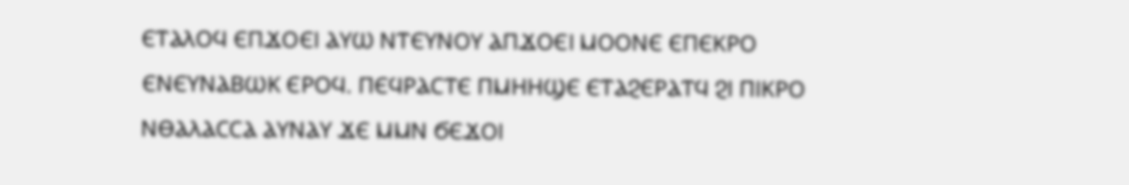ⲈⲦⲀⲖⲞϤ ⲈⲠϪⲞⲈⲒ ⲀⲨⲰ ⲚⲦⲈⲨⲚⲞⲨ ⲀⲠϪⲞⲈⲒ ⲘⲞⲞⲚⲈ ⲈⲠⲈⲔⲢⲞ ⲈⲚⲈⲨⲚⲀⲂⲰⲔ ⲈⲢⲞϤ. ⲠⲈϤⲢⲀⲤⲦⲈ ⲠⲘⲎⲎϢⲈ ⲈⲦⲀϨⲈⲢⲀⲦϤ ϨⲒ ⲠⲒⲔⲢⲞ ⲚⲐⲀⲖⲀⲤⲤⲀ ⲀⲨⲚⲀⲨ ϪⲈ ⲘⲘⲚ ϬⲈϪⲞⲒ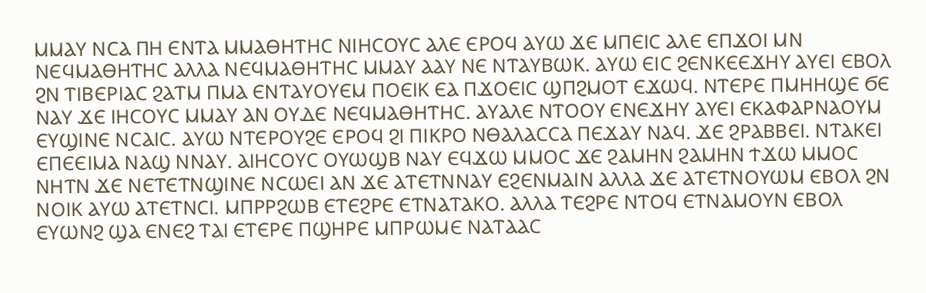ⲘⲘⲀⲨ ⲚⲤⲀ ⲠⲎ ⲈⲚⲦⲀ ⲘⲘⲀⲐⲎⲦⲎⲤ ⲚⲒⲎⲤⲞⲨⲤ ⲀⲖⲈ ⲈⲢⲞϤ ⲀⲨⲰ ϪⲈ ⲘⲠⲈⲒⲤ ⲀⲖⲈ ⲈⲠϪⲞⲒ ⲘⲚ ⲚⲈϤⲘⲀⲐⲎⲦⲎⲤ ⲀⲖⲖⲀ ⲚⲈϤⲘⲀⲐⲎⲦⲎⲤ ⲘⲘⲀⲨ ⲀⲀⲨ ⲚⲈ ⲚⲦⲀⲨⲂⲰⲔ. ⲀⲨⲰ ⲈⲒⲤ ϨⲈⲚⲔⲈⲈϪⲎⲨ ⲀⲨⲈⲒ ⲈⲂⲞⲖ ϨⲚ ⲦⲒⲂⲈⲢⲒⲀⲤ ϨⲀⲦⲘ ⲠⲘⲀ ⲈⲚⲦⲀⲨⲞⲨⲈⲘ ⲠⲞⲈⲒⲔ ⲈⲀ ⲠϪⲞⲈⲒⲤ ϢⲠϨⲘⲞⲦ ⲈϪⲰϤ. ⲚⲦⲈⲢⲈ ⲠⲘⲎⲎϢⲈ ϬⲈ ⲚⲀⲨ ϪⲈ ⲒⲎⲤⲞⲨⲤ ⲘⲘⲀⲨ ⲀⲚ ⲞⲨⲆⲈ ⲚⲈϤⲘⲀⲐⲎⲦⲎⲤ. ⲀⲨⲀⲖⲈ ⲚⲦⲞⲞⲨ ⲈⲚⲈϪⲎⲨ ⲀⲨⲈⲒ ⲈⲔⲀⲪⲀⲢⲚⲀⲞⲨⲘ ⲈⲨϢⲒⲚⲈ ⲚⲤⲀⲒⲤ. ⲀⲨⲰ ⲚⲦⲈⲢⲞⲨϨⲈ ⲈⲢⲞϤ ϨⲒ ⲠⲒⲔⲢⲞ ⲚⲐⲀⲖⲀⲤⲤⲀ ⲠⲈϪⲀⲨ ⲚⲀϤ. ϪⲈ ϨⲢⲀⲂⲂⲈⲒ. ⲚⲦⲀⲔⲈⲒ ⲈⲠⲈⲈⲒⲘⲀ ⲚⲀϢ ⲚⲚⲀⲨ. ⲀⲒⲎⲤⲞⲨⲤ ⲞⲨⲰϢⲂ ⲚⲀⲨ ⲈϤϪⲰ ⲘⲘⲞⲤ ϪⲈ ϨⲀⲘⲎⲚ ϨⲀⲘⲎⲚ ϮϪⲰ ⲘⲘⲞⲤ ⲚⲎⲦⲚ ϪⲈ ⲚⲈⲦⲈⲦⲚϢⲒⲚⲈ ⲚⲤⲰⲈⲒ ⲀⲚ ϪⲈ ⲀⲦⲈⲦⲚⲚⲀⲨ ⲈϨⲈⲚⲘⲀⲒⲚ ⲀⲖⲖⲀ ϪⲈ ⲀⲦⲈⲦⲚⲞⲨⲰⲘ ⲈⲂⲞⲖ ϨⲚ ⲚⲞⲒⲔ ⲀⲨⲰ ⲀⲦⲈⲦⲚⲤⲒ. ⲘⲠⲢⲢϨⲰⲂ ⲈⲦⲈϨⲢⲈ ⲈⲦⲚⲀⲦⲀⲔⲞ. ⲀⲖⲖⲀ ⲦⲈϨⲢⲈ ⲚⲦⲞϤ ⲈⲦⲚⲀⲘⲞⲨⲚ ⲈⲂⲞⲖ ⲈⲨⲰⲚϨ ϢⲀ ⲈⲚⲈϨ ⲦⲀⲒ ⲈⲦⲈⲢⲈ ⲠϢⲎⲢⲈ ⲘⲠⲢⲰⲘⲈ ⲚⲀⲦⲀⲀⲤ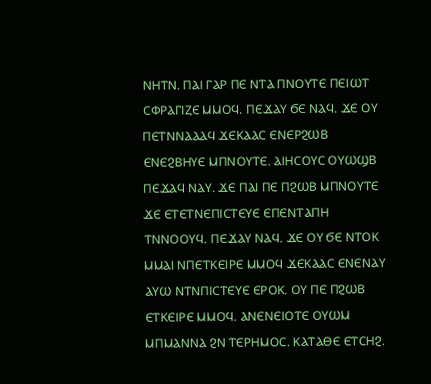ⲚⲎⲦⲚ. ⲠⲀⲒ ⲄⲀⲢ ⲠⲈ ⲚⲦⲀ ⲠⲚⲞⲨⲦⲈ ⲠⲈⲒⲰⲦ ⲤⲪⲢⲀⲄⲒⲌⲈ ⲘⲘⲞϤ. ⲠⲈϪⲀⲨ ϬⲈ ⲚⲀϤ. ϪⲈ ⲞⲨ ⲠⲈⲦⲚⲚⲀⲀⲀϤ ϪⲈⲔⲀⲀⲤ ⲈⲚⲈⲢϨⲰⲂ ⲈⲚⲈϨⲂⲎⲨⲈ ⲘⲠⲚⲞⲨⲦⲈ. ⲀⲒⲎⲤⲞⲨⲤ ⲞⲨⲰϢⲂ ⲠⲈϪⲀϤ ⲚⲀⲨ. ϪⲈ ⲠⲀⲒ ⲠⲈ ⲠϨⲰⲂ ⲘⲠⲚⲞⲨⲦⲈ ϪⲈ ⲈⲦⲈⲦⲚⲈⲠⲒⲤⲦⲈⲨⲈ ⲈⲠⲈⲚⲦⲀⲠⲎ ⲦⲚⲚⲞⲞⲨϤ. ⲠⲈϪⲀⲨ ⲚⲀϤ. ϪⲈ ⲞⲨ ϬⲈ ⲚⲦⲞⲔ ⲘⲘⲀⲒ ⲚⲠⲈⲦⲔⲈⲒⲢⲈ ⲘⲘⲞϤ ϪⲈⲔⲀⲀⲤ ⲈⲚⲈⲚⲀⲨ ⲀⲨⲰ ⲚⲦⲚⲠⲒⲤⲦⲈⲨⲈ ⲈⲢⲞⲔ. ⲞⲨ ⲠⲈ ⲠϨⲰⲂ ⲈⲦⲔⲈⲒⲢⲈ ⲘⲘⲞϤ. ⲀⲚⲈⲚⲈⲒⲞⲦⲈ ⲞⲨⲰⲘ ⲘⲠⲘⲀⲚⲚⲀ ϨⲚ ⲦⲈⲢⲎⲘⲞⲤ. ⲔⲀⲦⲀⲐⲈ ⲈⲦⲤⲎϨ.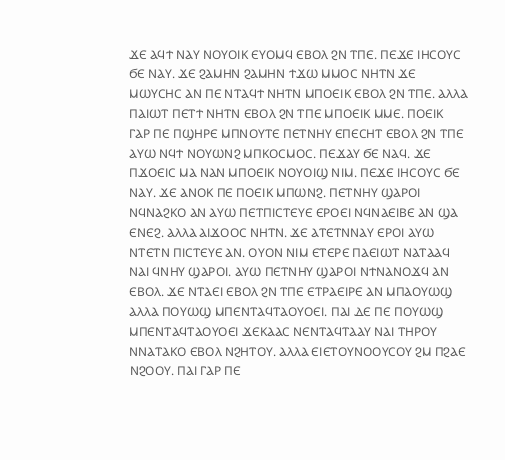ϪⲈ ⲀϤϮ ⲚⲀⲨ ⲚⲞⲨⲞⲒⲔ ⲈⲨⲞⲘϤ ⲈⲂⲞⲖ ϨⲚ ⲦⲠⲈ. ⲠⲈϪⲈ ⲒⲎⲤⲞⲨⲤ ϬⲈ ⲚⲀⲨ. ϪⲈ ϨⲀⲘⲎⲚ ϨⲀⲘⲎⲚ ϮϪⲰ ⲘⲘⲞⲤ ⲚⲎⲦⲚ ϪⲈ ⲘⲰⲨⲤⲎⲤ ⲀⲚ ⲠⲈ ⲚⲦⲀϤϮ ⲚⲎⲦⲚ ⲘⲠⲞⲈⲒⲔ ⲈⲂⲞⲖ ϨⲚ ⲦⲠⲈ. ⲀⲖⲖⲀ ⲠⲀⲒⲰⲦ ⲠⲈⲦϮ ⲚⲎⲦⲚ ⲈⲂⲞⲖ ϨⲚ ⲦⲠⲈ ⲘⲠⲞⲈⲒⲔ ⲘⲘⲈ. ⲠⲞⲈⲒⲔ ⲄⲀⲢ ⲠⲈ ⲠϢⲎⲢⲈ ⲘⲠⲚⲞⲨⲦⲈ ⲠⲈⲦⲚⲎⲨ ⲈⲠⲈⲤⲎⲦ ⲈⲂⲞⲖ ϨⲚ ⲦⲠⲈ ⲀⲨⲰ ⲚϤϮ ⲚⲞⲨⲰⲚϨ ⲘⲠⲔⲞⲤⲘⲞⲤ. ⲠⲈϪⲀⲨ ϬⲈ ⲚⲀϤ. ϪⲈ ⲠϪⲞⲈⲒⲤ ⲘⲀ ⲚⲀⲚ ⲘⲠⲞⲈⲒⲔ ⲚⲞⲨⲞⲒϢ ⲚⲒⲘ. ⲠⲈϪⲈ ⲒⲎⲤⲞⲨⲤ ϬⲈ ⲚⲀⲨ. ϪⲈ ⲀⲚⲞⲔ ⲠⲈ ⲠⲞⲈⲒⲔ ⲘⲠⲰⲚϨ. ⲠⲈⲦⲚⲎⲨ ϢⲀⲢⲞⲒ ⲚϤⲚⲀϨⲔⲞ ⲀⲚ ⲀⲨⲰ ⲠⲈⲦⲠⲒⲤⲦⲈⲨⲈ ⲈⲢⲞⲈⲒ ⲚϤⲚⲀⲈⲒⲂⲈ ⲀⲚ ϢⲀ ⲈⲚⲈϨ. ⲀⲖⲖⲀ ⲀⲒϪⲞⲞⲤ ⲚⲎⲦⲚ. ϪⲈ ⲀⲦⲈⲦⲚⲚⲀⲨ ⲈⲢⲞⲒ ⲀⲨⲰ ⲚⲦⲈⲦⲚ ⲠⲒⲤⲦⲈⲨⲈ ⲀⲚ. ⲞⲨⲞⲚ ⲚⲒⲘ ⲈⲦⲈⲢⲈ ⲠⲀⲈⲒⲰⲦ ⲚⲀⲦⲀⲀϤ ⲚⲀⲒ ϤⲚⲎⲨ ϢⲀⲢⲞⲒ. ⲀⲨⲰ ⲠⲈⲦⲚⲎⲨ ϢⲀⲢⲞⲒ ⲚϮⲚⲀⲚⲞϪϤ ⲀⲚ ⲈⲂⲞⲖ. ϪⲈ ⲚⲦⲀⲈⲒ ⲈⲂⲞⲖ ϨⲚ ⲦⲠⲈ ⲈⲦⲢⲀⲈⲒⲢⲈ ⲀⲚ ⲘⲠⲀⲞⲨⲰϢ ⲀⲖⲖⲀ ⲠⲞⲨⲰϢ ⲘⲠⲈⲚⲦⲀϤⲦⲀⲞⲨⲞⲈⲒ. ⲠⲀⲒ ⲆⲈ ⲠⲈ ⲠⲞⲨⲰϢ ⲘⲠⲈⲚⲦⲀϤⲦⲀⲞⲨⲞⲈⲒ ϪⲈⲔⲀⲀⲤ ⲚⲈⲚⲦⲀϤⲦⲀⲀⲨ ⲚⲀⲒ ⲦⲎⲢⲞⲨ ⲚⲚⲀⲦⲀⲔⲞ ⲈⲂⲞⲖ ⲚϨⲎⲦⲞⲨ. ⲀⲖⲖⲀ ⲈⲒⲈⲦⲞⲨⲚⲞⲞⲨⲤⲞⲨ ϨⲘ ⲠϨⲀⲈ ⲚϨⲞⲞⲨ. ⲠⲀⲒ ⲄⲀⲢ ⲠⲈ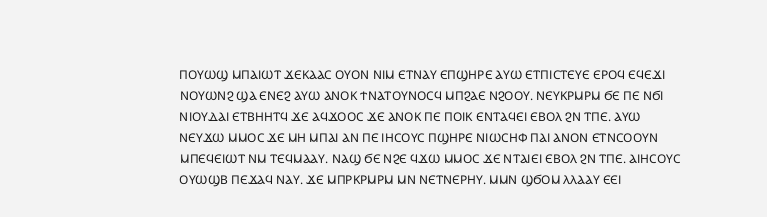ⲠⲞⲨⲰϢ ⲘⲠⲀⲒⲰⲦ ϪⲈⲔⲀⲀⲤ ⲞⲨⲞⲚ ⲚⲒⲘ ⲈⲦⲚⲀⲨ ⲈⲠϢⲎⲢⲈ ⲀⲨⲰ ⲈⲦⲠⲒⲤⲦⲈⲨⲈ ⲈⲢⲞϤ ⲈϤⲈϪⲒ ⲚⲞⲨⲰⲚϨ ϢⲀ ⲈⲚⲈϨ ⲀⲨⲰ ⲀⲚⲞⲔ ϮⲚⲀⲦⲞⲨⲚⲞⲤϤ ⲘⲠϨⲀⲈ ⲚϨⲞⲞⲨ. ⲚⲈⲨⲔⲢⲘⲢⲘ ϬⲈ ⲠⲈ ⲚϬⲒ ⲚⲒⲞⲨⲆⲀⲒ ⲈⲦⲂⲎⲎⲦϤ ϪⲈ ⲀϤϪⲞⲞⲤ ϪⲈ ⲀⲚⲞⲔ ⲠⲈ ⲠⲞⲒⲔ ⲈⲚⲦⲀϤⲈⲒ ⲈⲂⲞⲖ ϨⲚ ⲦⲠⲈ. ⲀⲨⲰ ⲚⲈⲨϪⲰ ⲘⲘⲞⲤ ϪⲈ ⲘⲎ ⲘⲠⲀⲒ ⲀⲚ ⲠⲈ ⲒⲎⲤⲞⲨⲤ ⲠϢⲎⲢⲈ ⲚⲒⲰⲤⲎⲪ ⲠⲀⲒ ⲀⲚⲞⲚ ⲈⲦⲚⲤⲞⲞⲨⲚ ⲘⲠⲈϤⲈⲒⲰⲦ ⲚⲘ ⲦⲈϤⲘⲀⲀⲨ. ⲚⲀϢ ϬⲈ ⲚϨⲈ ϤϪⲰ ⲘⲘⲞⲤ ϪⲈ ⲚⲦⲀⲒⲈⲒ ⲈⲂⲞⲖ ϨⲚ ⲦⲠⲈ. ⲀⲒⲎⲤⲞⲨⲤ ⲞⲨⲰϢⲂ ⲠⲈϪⲀϤ ⲚⲀⲨ. ϪⲈ ⲘⲠⲢⲔⲢⲘⲢⲘ ⲘⲚ ⲚⲈⲦⲚⲈⲢⲎⲨ. ⲘⲘⲚ ϢϬⲞⲘ ⲖⲖⲀⲀⲨ ⲈⲈⲒ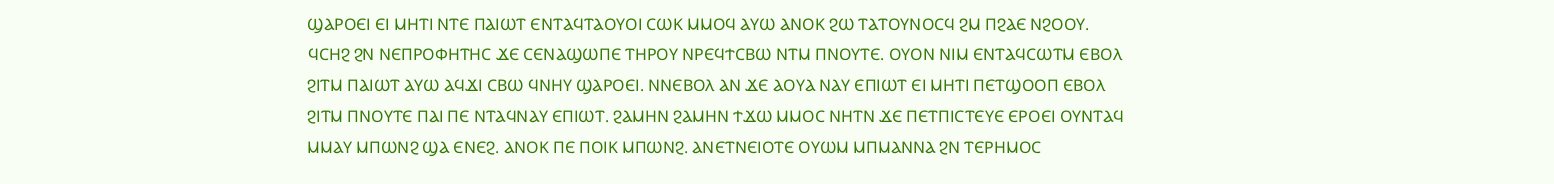ϢⲀⲢⲞⲈⲒ ⲈⲒ ⲘⲎⲦⲒ ⲚⲦⲈ ⲠⲀⲒⲰⲦ ⲈⲚⲦⲀϤⲦⲀⲞⲨⲞⲒ ⲤⲰⲔ ⲘⲘⲞϤ ⲀⲨⲰ ⲀⲚⲞⲔ ϨⲰ ⲦⲀⲦⲞⲨⲚⲞⲤϤ ϨⲘ ⲠϨⲀⲈ ⲚϨⲞⲞⲨ. ϤⲤⲎϨ ϨⲚ ⲚⲈⲠⲢⲞⲪⲎⲦⲎⲤ ϪⲈ ⲤⲈⲚⲀϢⲰⲠⲈ ⲦⲎⲢⲞⲨ ⲚⲢⲈϤϮⲤⲂⲰ ⲚⲦⲘ ⲠⲚⲞⲨⲦⲈ. ⲞⲨⲞⲚ ⲚⲒⲘ ⲈⲚⲦⲀϤⲤⲰⲦⲘ ⲈⲂⲞⲖ ϨⲒⲦⲘ ⲠⲀⲒⲰⲦ ⲀⲨⲰ ⲀϤϪⲒ ⲤⲂⲰ ϤⲚⲎⲨ ϢⲀⲢⲞⲈⲒ. ⲚⲚⲈⲂⲞⲖ ⲀⲚ ϪⲈ ⲀⲞⲨⲀ ⲚⲀⲨ ⲈⲠⲒⲰⲦ ⲈⲒ ⲘⲎⲦⲒ ⲠⲈⲦϢⲞⲞⲠ ⲈⲂⲞⲖ ϨⲒⲦⲘ ⲠⲚⲞⲨⲦⲈ ⲠⲀⲒ ⲠⲈ ⲚⲦⲀϤⲚⲀⲨ ⲈⲠⲒⲰⲦ. ϨⲀⲘⲎⲚ ϨⲀⲘⲎⲚ ϮϪⲰ ⲘⲘⲞⲤ ⲚⲎⲦⲚ ϪⲈ ⲠⲈⲦⲠⲒⲤⲦⲈⲨⲈ ⲈⲢⲞⲈⲒ ⲞⲨⲚⲦⲀϤ ⲘⲘⲀⲨ ⲘⲠⲰⲚϨ ϢⲀ ⲈⲚⲈϨ. ⲀⲚⲞⲔ ⲠⲈ ⲠⲞⲒⲔ ⲘⲠⲰⲚϨ. ⲀⲚⲈⲦⲚⲈⲒⲞⲦⲈ ⲞⲨⲰⲘ ⲘⲠⲘⲀⲚⲚⲀ ϨⲚ ⲦⲈⲢⲎⲘⲞⲤ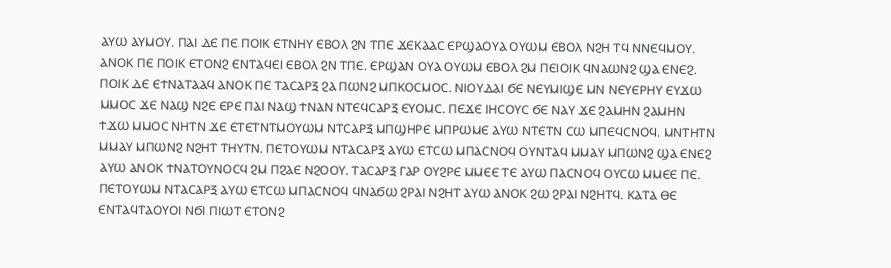ⲀⲨⲰ ⲀⲨⲘⲞⲨ. ⲠⲀⲒ ⲆⲈ ⲠⲈ ⲠⲞⲒⲔ ⲈⲦⲚⲎⲨ ⲈⲂⲞⲖ ϨⲚ ⲦⲠⲈ ϪⲈⲔⲀⲀⲤ ⲈⲢϢⲀⲞⲨⲀ ⲞⲨⲰⲘ ⲈⲂⲞⲖ ⲚϨⲎ ⲦϤ ⲚⲚⲈϤⲘⲞⲨ. ⲀⲚⲞⲔ ⲠⲈ ⲠⲞⲒⲔ ⲈⲦⲞⲚϨ ⲈⲚⲦⲀϤⲈⲒ ⲈⲂⲞⲖ ϨⲚ ⲦⲠⲈ. ⲈⲢϢⲀⲚ ⲞⲨⲀ ⲞⲨⲰⲘ ⲈⲂⲞⲖ ϨⲘ ⲠⲈⲒⲞⲒⲔ ϤⲚⲀⲰⲚϨ ϢⲀ ⲈⲚⲈϨ. ⲠⲞⲒⲔ ⲆⲈ ⲈϮⲚⲀⲦⲀⲀϤ ⲀⲚⲞⲔ ⲠⲈ ⲦⲀⲤⲀⲢⲜ ϨⲀ ⲠⲰⲚϨ ⲘⲠⲔⲞⲤⲘⲞⲤ. ⲚⲒⲞⲨⲆⲀⲒ ϬⲈ ⲚⲈⲨⲘⲒϢⲈ ⲘⲚ ⲚⲈⲨⲈⲢⲎⲨ ⲈⲨϪⲰ ⲘⲘⲞⲤ ϪⲈ ⲚⲀϢ ⲚϨⲈ ⲈⲢⲈ ⲠⲀⲒ ⲚⲀϢ ϮⲚⲀⲚ ⲚⲦⲈϤⲤⲀⲢⲜ ⲈⲨⲞⲘⲤ. ⲠⲈϪⲈ ⲒⲎⲤⲞⲨⲤ ϬⲈ ⲚⲀⲨ ϪⲈ ϨⲀⲘⲎⲚ ϨⲀⲘⲎⲚ ϮϪⲰ ⲘⲘⲞⲤ ⲚⲎⲦⲚ ϪⲈ ⲈⲦⲈⲦⲚⲦⲘⲞⲨⲰⲘ ⲚⲦⲤⲀⲢⲜ ⲘⲠϢⲎⲢⲈ ⲘⲠⲢⲰⲘⲈ ⲀⲨⲰ ⲚⲦⲈⲦⲚ ⲤⲰ ⲘⲠⲈϤⲤⲚⲞϤ. ⲘⲚⲦⲎⲦⲚ ⲘⲘⲀⲨ ⲘⲠⲰⲚϨ ⲚϨⲎⲦ ⲦⲎⲨⲦⲚ. ⲠⲈⲦⲞⲨⲰⲘ ⲚⲦⲀⲤⲀⲢⲜ ⲀⲨⲰ ⲈⲦⲤⲰ ⲘⲠⲀⲤⲚⲞϤ ⲞⲨⲚⲦⲀϤ ⲘⲘⲀⲨ ⲘⲠⲰⲚϨ ϢⲀ ⲈⲚⲈϨ ⲀⲨⲰ ⲀⲚⲞⲔ ϮⲚⲀⲦⲞⲨⲚⲞⲤϤ ϨⲘ ⲠϨⲀⲈ ⲚϨⲞⲞⲨ. ⲦⲀⲤⲀⲢⲜ ⲄⲀⲢ ⲞⲨϨⲢⲈ ⲘⲘⲈⲈ ⲦⲈ ⲀⲨⲰ ⲠⲀⲤⲚⲞϤ ⲞⲨⲤⲰ ⲘⲘⲈⲈ ⲠⲈ. ⲠⲈⲦⲞⲨⲰⲘ ⲚⲦⲀⲤⲀⲢⲜ ⲀⲨⲰ ⲈⲦⲤⲰ ⲘⲠⲀⲤⲚⲞϤ ϤⲚⲀϬⲰ ϨⲢⲀⲒ ⲚϨⲎⲦ ⲀⲨⲰ ⲀⲚⲞⲔ ϨⲰ ϨⲢⲀⲒ ⲚϨⲎⲦϤ. ⲔⲀⲦⲀ ⲐⲈ ⲈⲚⲦⲀϤⲦⲀⲞⲨⲞⲒ ⲚϬⲒ ⲠⲒⲰⲦ ⲈⲦⲞⲚϨ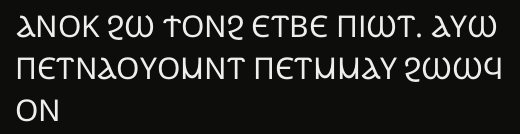ⲀⲚⲞⲔ ϨⲰ ϮⲞⲚϨ ⲈⲦⲂⲈ ⲠⲒⲰⲦ. ⲀⲨⲰ ⲠⲈⲦⲚⲀⲞⲨⲞⲘⲚⲦ ⲠⲈⲦⲘⲘⲀⲨ ϨⲰⲰϤ ⲞⲚ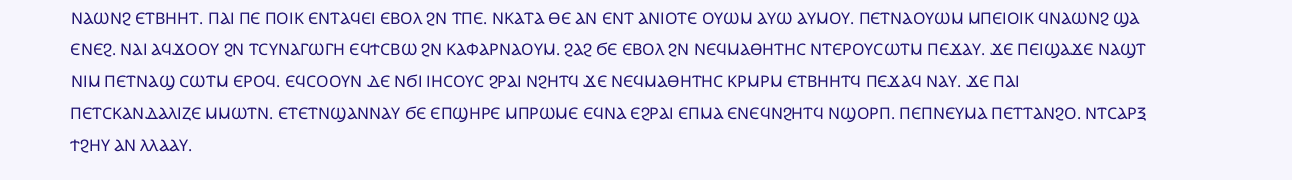ⲚⲀⲰⲚϨ ⲈⲦⲂⲎⲎⲦ. ⲠⲀⲒ ⲠⲈ ⲠⲞⲒⲔ ⲈⲚⲦⲀϤⲈⲒ ⲈⲂⲞⲖ ϨⲚ ⲦⲠⲈ. ⲚⲔⲀⲦⲀ ⲐⲈ ⲀⲚ ⲈⲚⲦ ⲀⲚⲒⲞⲦⲈ ⲞⲨⲰⲘ ⲀⲨⲰ ⲀⲨⲘⲞⲨ. ⲠⲈⲦⲚⲀⲞⲨⲰⲘ ⲘⲠⲈⲒⲞⲒⲔ ϤⲚⲀⲰⲚϨ ϢⲀ ⲈⲚⲈϨ. ⲚⲀⲒ ⲀϤϪⲞⲞⲨ ϨⲚ ⲦⲤⲨⲚⲀⲄⲰⲄⲎ ⲈϤϮⲤⲂⲰ ϨⲚ ⲔⲀⲪⲀⲢⲚⲀⲞⲨⲘ. ϨⲀϨ ϬⲈ ⲈⲂⲞⲖ ϨⲚ ⲚⲈϤⲘⲀⲐⲎⲦⲎⲤ ⲚⲦⲈⲢⲞⲨⲤⲰⲦⲘ ⲠⲈϪⲀⲨ. ϪⲈ ⲠⲈⲒϢⲀϪⲈ ⲚⲀϢⲦ ⲚⲒⲘ ⲠⲈⲦⲚⲀϢ ⲤⲰⲦⲘ ⲈⲢⲞϤ. ⲈϤⲤⲞⲞⲨⲚ ⲆⲈ ⲚϬⲒ ⲒⲎⲤⲞⲨⲤ ϨⲢⲀⲒ ⲚϨⲎⲦϤ ϪⲈ ⲚⲈϤⲘⲀⲐⲎⲦⲎⲤ ⲔⲢⲘⲢⲘ ⲈⲦⲂⲎⲎⲦϤ ⲠⲈϪⲀϤ ⲚⲀⲨ. ϪⲈ ⲠⲀⲒ ⲠⲈⲦⲤⲔⲀⲚⲆⲀⲖⲒⲌⲈ ⲘⲘⲰⲦⲚ. ⲈⲦⲈⲦⲚϢⲀⲚⲚⲀⲨ ϬⲈ ⲈⲠϢⲎⲢⲈ ⲘⲠⲢⲰⲘⲈ ⲈϤⲚⲀ ⲈϨⲢⲀⲒ ⲈⲠⲘⲀ ⲈⲚⲈϤⲚϨⲎⲦϤ ⲚϢⲞⲢⲠ. ⲠⲈⲠⲚⲈⲨⲘⲀ ⲠⲈⲦⲦⲀⲚϨⲞ. ⲚⲦⲤⲀⲢⲜ ϮϨⲎⲨ ⲀⲚ ⲖⲖⲀⲀⲨ.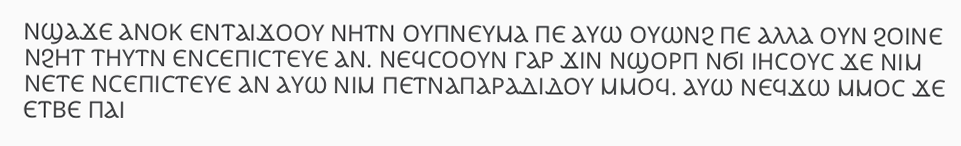ⲚϢⲀϪⲈ ⲀⲚⲞⲔ ⲈⲚⲦⲀⲒϪⲞⲞⲨ ⲚⲎⲦⲚ ⲞⲨⲠⲚⲈⲨⲘⲀ ⲠⲈ ⲀⲨⲰ ⲞⲨⲰⲚϨ ⲠⲈ ⲀⲖⲖⲀ ⲞⲨⲚ ϨⲞⲒⲚⲈ ⲚϨⲎⲦ ⲦⲎⲨⲦⲚ ⲈⲚⲤⲈⲠⲒⲤⲦⲈⲨⲈ ⲀⲚ. ⲚⲈϤⲤⲞⲞⲨⲚ ⲄⲀⲢ ϪⲒⲚ ⲚϢⲞⲢⲠ ⲚϬⲒ ⲒⲎⲤⲞⲨⲤ ϪⲈ ⲚⲒⲘ ⲚⲈⲦⲈ ⲚⲤⲈⲠⲒⲤⲦⲈⲨⲈ ⲀⲚ ⲀⲨⲰ ⲚⲒⲘ ⲠⲈⲦⲚⲀⲠⲀⲢⲀⲆⲒⲆⲞⲨ ⲘⲘⲞϤ. ⲀⲨⲰ ⲚⲈϤϪⲰ ⲘⲘⲞⲤ ϪⲈ ⲈⲦⲂⲈ ⲠⲀⲒ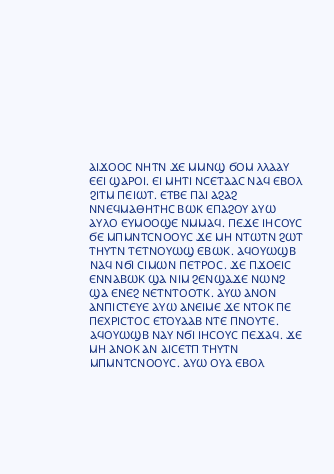ⲀⲒϪⲞⲞⲤ ⲚⲎⲦⲚ ϪⲈ ⲘⲘⲚϢ ϬⲞⲘ ⲖⲖⲀⲀⲨ ⲈⲈⲒ ϢⲀⲢⲞⲒ. ⲈⲒ ⲘⲎⲦⲒ ⲚⲤⲈⲦⲀⲀⲤ ⲚⲀϤ ⲈⲂⲞⲖ ϨⲒⲦⲘ ⲠⲈⲒⲰⲦ. ⲈⲦⲂⲈ ⲠⲀⲒ ⲀϨⲀϨ ⲚⲚⲈϤⲘⲀⲐⲎⲦⲎⲤ ⲂⲰⲔ ⲈⲠⲀϨⲞⲨ ⲀⲨⲰ ⲀⲨⲖⲞ ⲈⲨⲘⲞⲞϢⲈ ⲚⲘⲘⲀϤ. ⲠⲈϪⲈ ⲒⲎⲤⲞⲨⲤ ϬⲈ ⲘⲠⲘⲚⲦⲤⲚⲞⲞⲨⲤ ϪⲈ ⲘⲎ ⲚⲦⲰⲦⲚ ϨⲰⲦ ⲦⲎⲨⲦⲚ ⲦⲈⲦⲚⲞⲨⲰϢ ⲈⲂⲰⲔ. ⲀϤⲞⲨⲰϢⲂ ⲚⲀϤ ⲚϬⲒ ⲤⲒⲘⲰⲚ ⲠⲈⲦⲢⲞⲤ. ϪⲈ ⲠϪⲞⲈⲒⲤ ⲈⲚⲚⲀⲂⲰⲔ ϢⲀ ⲚⲒⲘ ϨⲈⲚϢⲀϪⲈ ⲚⲰⲚϨ ϢⲀ ⲈⲚⲈϨ ⲚⲈⲦⲚⲦⲞⲞⲦⲔ. ⲀⲨⲰ ⲀⲚⲞⲚ ⲀⲚⲠⲒⲤⲦⲈⲨⲈ ⲀⲨⲰ ⲀⲚⲈⲒⲘⲈ ϪⲈ ⲚⲦⲞⲔ ⲠⲈ ⲠⲈⲬⲢⲒⲤⲦⲞⲤ ⲈⲦⲞⲨⲀⲀⲂ ⲚⲦⲈ ⲠⲚⲞⲨⲦⲈ. ⲀϤⲞⲨⲰϢⲂ ⲚⲀⲨ ⲚϬⲒ ⲒⲎⲤⲞⲨⲤ ⲠⲈϪⲀϤ. ϪⲈ ⲘⲎ ⲀⲚⲞⲔ ⲀⲚ ⲀⲒⲤⲈⲦⲠ ⲦⲎⲨⲦⲚ ⲘⲠⲘⲚⲦⲤⲚⲞⲞⲨⲤ. ⲀⲨⲰ ⲞⲨⲀ ⲈⲂⲞⲖ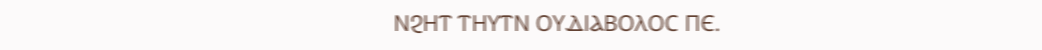ⲚϨⲎⲦ ⲦⲎⲨⲦⲚ ⲞⲨⲆⲒⲀⲂⲞⲖⲞⲤ ⲠⲈ.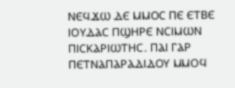ⲚⲈϤϪⲰ ⲆⲈ ⲘⲘⲞⲤ ⲠⲈ ⲈⲦⲂⲈ ⲒⲞⲨⲆⲀⲤ ⲠϢⲎⲢⲈ ⲚⲤⲒⲘⲰⲚ ⲠⲒⲤⲔⲀⲢⲒⲰⲦⲎⲤ. ⲠⲀⲒ ⲄⲀⲢ ⲠⲈⲦⲚⲀⲠⲀⲢⲀⲆⲒⲆⲞⲨ ⲘⲘⲞϤ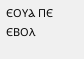ⲈⲞⲨⲀ ⲠⲈ ⲈⲂⲞⲖ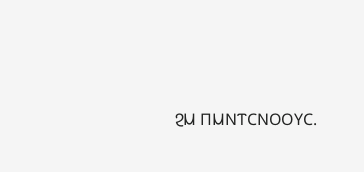ϨⲘ ⲠⲘⲚⲦⲤⲚⲞⲞⲨⲤ.